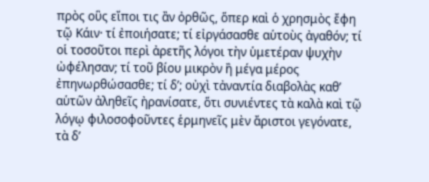πρὸς οὓς εἴποι τις ἂν ὀρθῶς, ὅπερ καὶ ὁ χρησμὸς ἔφη τῷ Κάιν· τί ἐποιήσατε; τί εἰργάσασθε αὑτοὺς ἀγαθόν; τί οἱ τοσοῦτοι περὶ ἀρετῆς λόγοι τὴν ὑμετέραν ψυχὴν ὠφέλησαν; τί τοῦ βίου μικρὸν ἢ μέγα μέρος ἐπηνωρθώσασθε; τί δ’; οὐχὶ τἀναντία διαβολὰς καθ’ αὑτῶν ἀληθεῖς ἠρανίσατε, ὅτι συνιέντες τὰ καλὰ καὶ τῷ λόγῳ φιλοσοφοῦντες ἑρμηνεῖς μὲν ἄριστοι γεγόνατε, τὰ δ’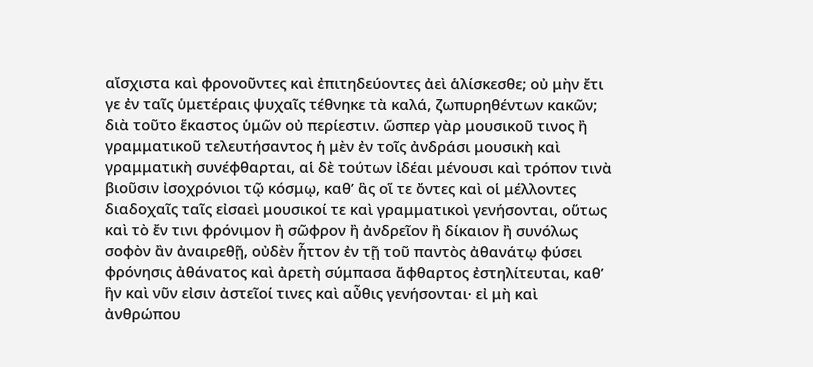αἴσχιστα καὶ φρονοῦντες καὶ ἐπιτηδεύοντες ἀεὶ ἁλίσκεσθε; οὐ μὴν ἔτι γε ἐν ταῖς ὑμετέραις ψυχαῖς τέθνηκε τὰ καλά, ζωπυρηθέντων κακῶν; διὰ τοῦτο ἕκαστος ὑμῶν οὐ περίεστιν. ὥσπερ γὰρ μουσικοῦ τινος ἢ γραμματικοῦ τελευτήσαντος ἡ μὲν ἐν τοῖς ἀνδράσι μουσικὴ καὶ γραμματικὴ συνέφθαρται, αἱ δὲ τούτων ἰδέαι μένουσι καὶ τρόπον τινὰ βιοῦσιν ἰσοχρόνιοι τῷ κόσμῳ, καθ’ ἃς οἵ τε ὄντες καὶ οἱ μέλλοντες διαδοχαῖς ταῖς εἰσαεὶ μουσικοί τε καὶ γραμματικοὶ γενήσονται, οὕτως καὶ τὸ ἔν τινι φρόνιμον ἢ σῶφρον ἢ ἀνδρεῖον ἢ δίκαιον ἢ συνόλως σοφὸν ἂν ἀναιρεθῇ, οὐδὲν ἧττον ἐν τῇ τοῦ παντὸς ἀθανάτῳ φύσει φρόνησις ἀθάνατος καὶ ἀρετὴ σύμπασα ἄφθαρτος ἐστηλίτευται, καθ’ ἣν καὶ νῦν εἰσιν ἀστεῖοί τινες καὶ αὖθις γενήσονται· εἰ μὴ καὶ ἀνθρώπου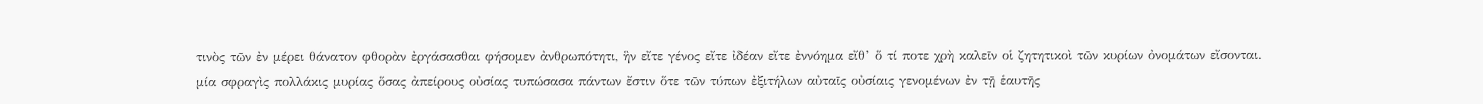τινὸς τῶν ἐν μέρει θάνατον φθορὰν ἐργάσασθαι φήσομεν ἀνθρωπότητι, ἣν εἴτε γένος εἴτε ἰδέαν εἴτε ἐννόημα εἴθ’ ὅ τί ποτε χρὴ καλεῖν οἱ ζητητικοὶ τῶν κυρίων ὀνομάτων εἴσονται. μία σφραγὶς πολλάκις μυρίας ὅσας ἀπείρους οὐσίας τυπώσασα πάντων ἔστιν ὅτε τῶν τύπων ἐξιτήλων αὐταῖς οὐσίαις γενομένων ἐν τῇ ἑαυτῆς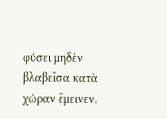φύσει μηδὲν βλαβεῖσα κατὰ χώραν ἔμεινεν.